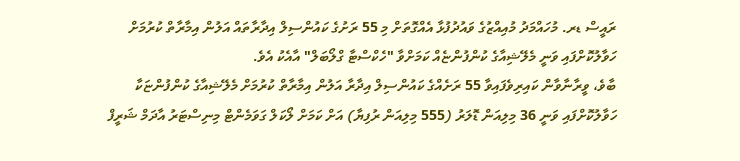ރައީސް ޑރ. މުހައްމަދު މުއިއްޒުގެ ވައުދުފުޅާ އެއްގޮތަށް މި 55 ރަށުގެ ކައުންސިލް އިދާރާތައް އަލުން އިމާރާތް ކުރުމަށް ހަވާލުކޮށްފައި ވަނީ މެލޭޝިއާގެ ކުންފުންޏެއް ކަމަށްވާ "ހެކްސްޓާ ގްލޯބަލް" އާއެކު އެވެ.
ބާވެ، ވީރާނާވާން ކައިރިވެފައިވާ 55 ރަށެއްގެ ކައުންސިލް އިދާރާ އަލުން އިމާރާތް ކުރުމަށް މެލޭޝިއާގެ ކުންފުންޏަކާ ހަވާލުކޮށްފައި ވަނީ 36 މިލިއަން ޑޮލަރު (555 މިލިއަން ރުފިޔާ) އަށް ކަމަށް ލޯކަލް ގަވަމެންޓް މިނިސްޓަރު އާދަމް ޝަރީފް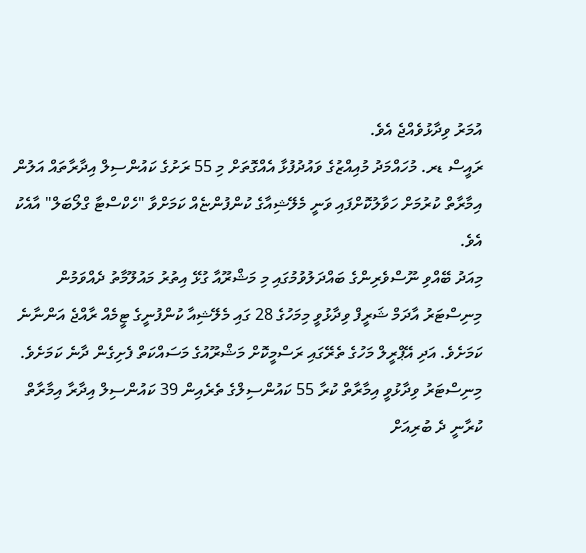އުމަރު ވިދާޅުވެއްޖެ އެވެ.
ރައީސް ޑރ. މުހައްމަދު މުއިއްޒުގެ ވައުދުފުޅާ އެއްގޮތަށް މި 55 ރަށުގެ ކައުންސިލް އިދާރާތައް އަލުން އިމާރާތް ކުރުމަށް ހަވާލުކޮށްފައި ވަނީ މެލޭޝިއާގެ ކުންފުންޏެއް ކަމަށްވާ "ހެކްސްޓާ ގްލޯބަލް" އާއެކު އެވެ.
މިއަދު ބޭއްވި ނޫސްވެރިންގެ ބައްދަލުވުމުގައި މި މަޝްރޫއާ ގުޅޭ އިތުރު މައުލޫމާތު ދެއްވަމުން މިނިސްޓަރު އާދަމް ޝަރީފް ވިދާޅުވީ މިމަހުގެ 28 ގައި މެލޭޝިއާ ކުންފުނީގެ ޓީމެއް ރާއްޖެ އަންނާނެ ކަމަށެވެ. އަދި އޭޕްރީލް މަހުގެ ތެރޭގައި ރަސްމީކޮށް މަޝްރޫއުގެ މަސައްކަތް ފެށިގެން ދާނެ ކަމަށެވެ.
މިނިސްޓަރު ވިދާޅުވީ އިމާރާތް ކުރާ 55 ކައުންސިލްގެ ތެރެއިން 39 ކައުންސިލް އިދާރާ އިމާރާތް ކުރާނީ ދެ ބުރިއަށް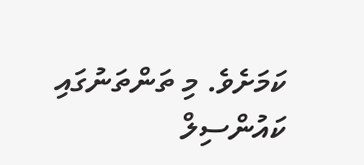ކަމަށެވެ. މި ތަންތަނުގައި ކައުންސިލް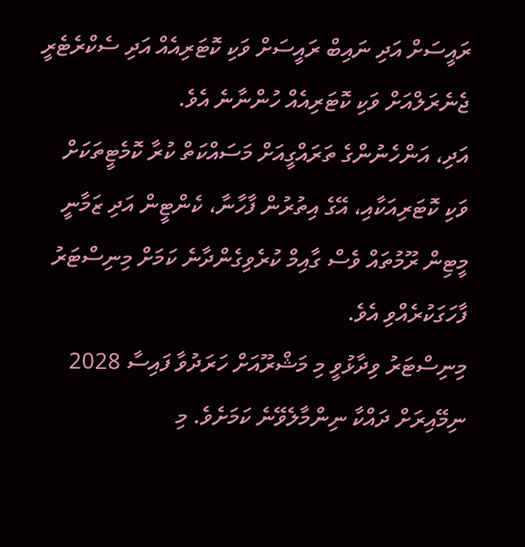ރައީސަށް އަދި ނައިބް ރައީސަށް ވަކި ކޮޓަރިއެއް އަދި ސެކްރެޓެރީ ޖެނެރަލްއަށް ވަކި ކޮޓަރިއެއް ހުންނާނެ އެވެ.
އަދި، އަންހެނުންގެ ތަރައްގީއަށް މަސައްކަތް ކުރާ ކޮމެޓީތަކަށް ވަކި ކޮޓަރިއަކާއި، އޭގެ އިތުރުން ފާހާނާ، ކެންޓީން އަދި ޒަމާނީ މީޓިން ރޫމުތައް ވެސް ގާއިމް ކުރެވިގެންދާނެ ކަމަށް މިނިސްޓަރު ފާހަގަކުރެއްވި އެވެ.
މިނިސްޓަރު ވިދާޅުވީ މި މަޝްރޫއަށް ހަރަދުވާ ފައިސާ 2028 ނިމޭއިރަށް ދައްކާ ނިންމާލެވޭނެ ކަމަށެވެ. މި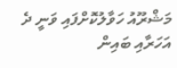މަޝްރޫއު ހަވާލުކޮށްފައި ވަނީ ދެ އަހަރާއި ބައިން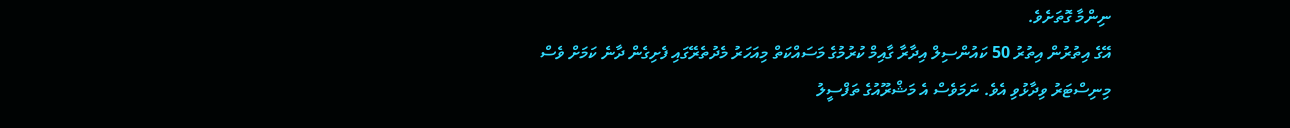ނިންމާ ގޮތަށެވެ.
އޭގެ އިތުރުން އިތުރު 50 ކައުންސިލް އިދާރާ ގާއިމް ކުރުމުގެ މަސައްކަތް މިއަހަރު މެދުތެރޭގައި ފެށިގެން ދާނެ ކަމަށް ވެސް މިނިސްޓަރު ވިދާޅުވި އެވެ. ނަމަވެސް އެ މަޝްރޫއުގެ ތަފްސީލު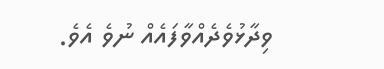ވިދާޅުވެދެއްވާފައެއް ނުވެ އެވެ.